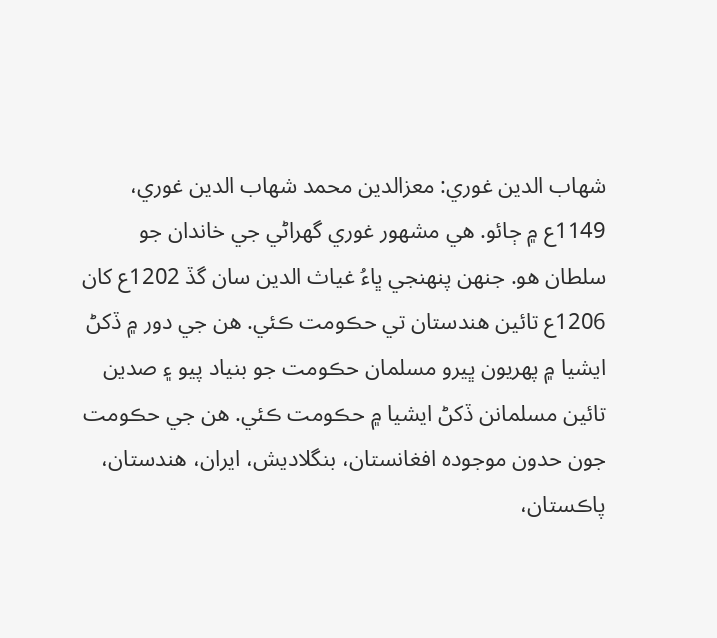شھاب الدين غوري: معزالدين محمد شھاب الدين غوري، 1149ع ۾ ڄائو. هي مشھور غوري گهراڻي جي خاندان جو سلطان هو. جنهن پنھنجي ڀاءُ غياث الدين سان گڏ 1202ع کان 1206ع تائين هندستان تي حڪومت ڪئي. هن جي دور ۾ ڏکڻ ايشيا ۾ پهريون ڀيرو مسلمان حڪومت جو بنياد پيو ۽ صدين تائين مسلمانن ڏکڻ ايشيا ۾ حڪومت ڪئي. هن جي حڪومت جون حدون موجودہ افغانستان، بنگلاديش، ايران، هندستان، پاڪستان،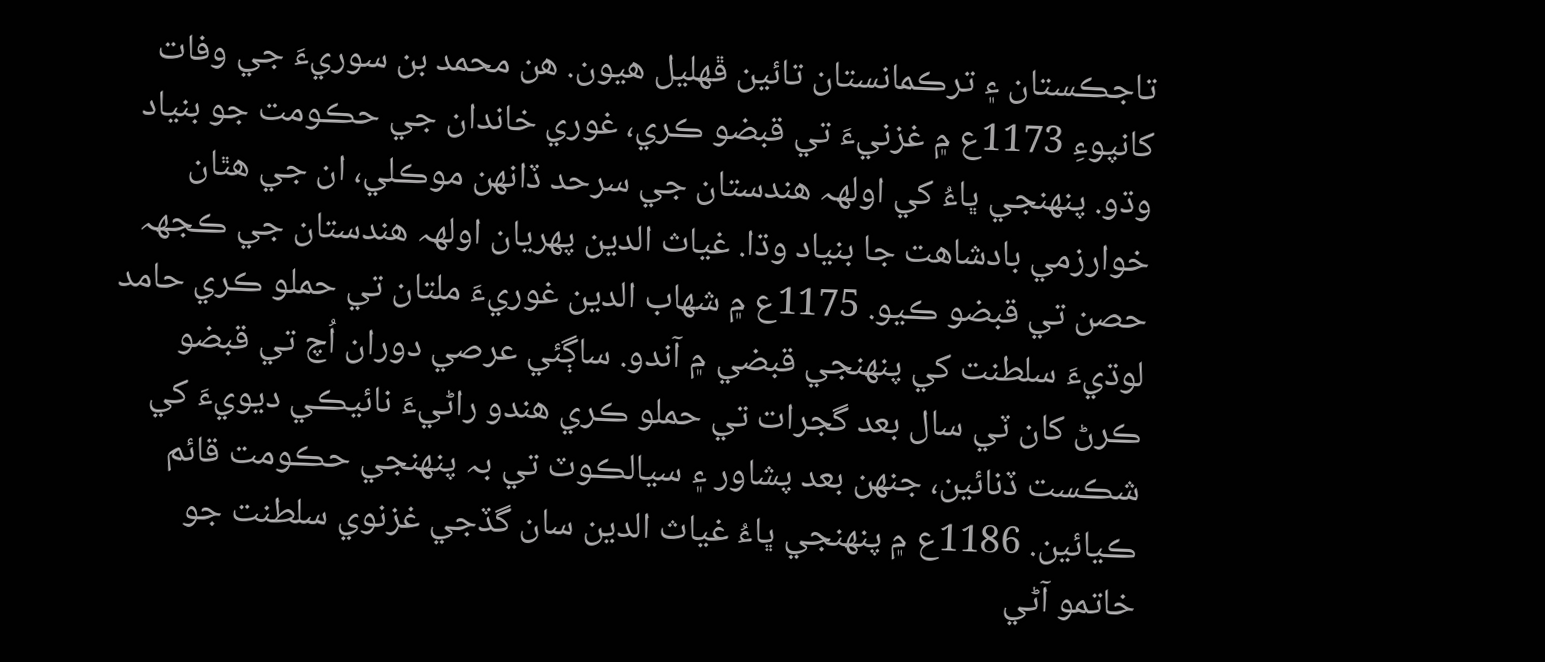تاجڪستان ۽ ترڪمانستان تائين ڦهليل هيون. هن محمد بن سوريءَ جي وفات کانپوءِ 1173ع ۾ غزنيءَ تي قبضو ڪري، غوري خاندان جي حڪومت جو بنياد وڌو. پنھنجي ڀاءُ کي اولھہ هندستان جي سرحد ڏانهن موڪلي، ان جي هٿان خوارزمي بادشاهت جا بنياد وڌا. غياث الدين پهريان اولھہ هندستان جي ڪجهہ حصن تي قبضو ڪيو. 1175ع ۾ شھاب الدين غوريءَ ملتان تي حملو ڪري حامد لوڌيءَ سلطنت کي پنھنجي قبضي ۾ آندو. ساڳئي عرصي دوران اُچ تي قبضو ڪرڻ کان ٽي سال بعد گجرات تي حملو ڪري هندو راڻيءَ نائيڪي ديويءَ کي شڪست ڏنائين، جنهن بعد پشاور ۽ سيالڪوٽ تي بہ پنھنجي حڪومت قائم ڪيائين. 1186ع ۾ پنھنجي ڀاءُ غياث الدين سان گڏجي غزنوي سلطنت جو خاتمو آڻي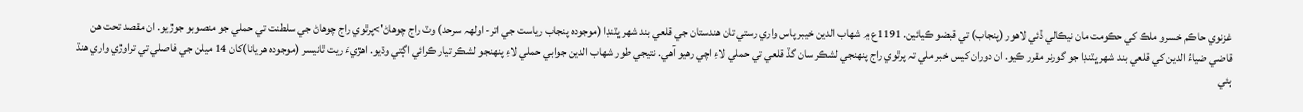غزنوي حاڪم خسرو ملڪ کي حڪومت مان نيڪالي ڏئي لاهور (پنجاب) تي قبضو ڪيائين. 1191ع ۾ شھاب الدين خيبر پاس واري رستي تان هندستان جي قلعي بند شھر ڀٽنڊا (موجودہ پنجاب رياست جي اتر- اولھہ سرحد) وٽ راج چوهاڻ'>پرٿوي راج چوهاڻ جي سلطنت تي حملي جو منصوبو جوڙيو. ان مقصد تحت هن قاضي ضياءُ الدين کي قلعي بند شھر ڀٽنڊا جو گورنر مقرر ڪيو. ان دوران کيس خبر ملي تہ پرٿوي راج پنھنجي لشڪر سان گڏ قلعي تي حملي لاءِ اچي رهيو آهي. نتيجي طور شھاب الدين جوابي حملي لاءِ پنهنجو لشڪر تيار ڪرائي اڳتي وڌيو. اهڙيءَ ريت ٿانيسر (موجودہ هريانا)کان 14 ميلن جي فاصلي تي تراوڙي واري هنڌ ٻئي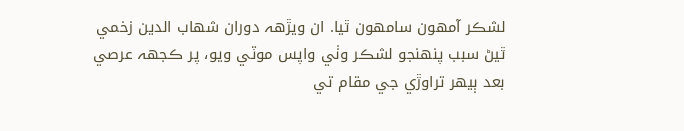لشڪر آمهون سامهون ٿيا. ان ويڙھہ دوران شھاب الدين زخمي ٿيڻ سبب پنهنجو لشڪر وٺي واپس موٽي ويو، پر ڪجهہ عرصي بعد ٻيهر تراوڙي جي مقام تي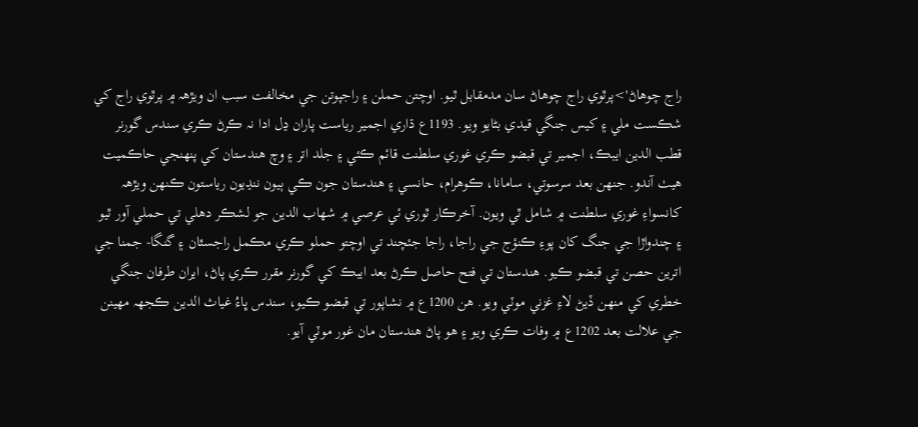راج چوهاڻ'>پرٿوي راج چوهاڻ سان مدمقابل ٿيو. اوچتن حملن ۽ راجپوتن جي مخالفت سبب ان ويڙھہ ۾ پرٿوي راج کي شڪست ملي ۽ کيس جنگي قيدي بڻايو ويو. 1193ع ڌاري اجمير رياست پاران ڍل ادا نہ ڪرڻ ڪري سندس گورنر قطب الدين ايبڪ، اجمير تي قبضو ڪري غوري سلطنت قائم ڪئي ۽ جلد اتر ۽ وچ هندستان کي پنھنجي حاڪميت هيٺ آندو. جنهن بعد سرسوتي، سامانا، ڪوهرام، حانسي ۽ هندستان جون ڪي ٻيون ننڍيون رياستون ڪنهن ويڙھہ کانسواءِ غوري سلطنت ۾ شامل ٿي ويون. آخرڪار ٿوري ئي عرصي ۾ شھاب الدين جو لشڪر دهلي تي حملي آور ٿيو ۽ چندواڙا جي جنگ کان پوءِ ڪنؤج جي راجا، راجا جئچند تي اوچتو حملو ڪري مڪمل راجسٿان ۽ گنگا- جمنا جي اترين حصن تي قبضو ڪيو. هندستان تي فتح حاصل ڪرڻ بعد ايبڪ کي گورنر مقرر ڪري پاڻ، ايران طرفان جنگي خطري کي منهن ڏيڻ لاءِ غزني موٽي ويو. هن 1200ع ۾ نشاپور تي قبضو ڪيو، سندس ڀاءُ غياث الدين ڪجهہ مهينن جي علالت بعد 1202ع ۾ وفات ڪري ويو ۽ هو پاڻ هندستان مان غور موٽي آيو.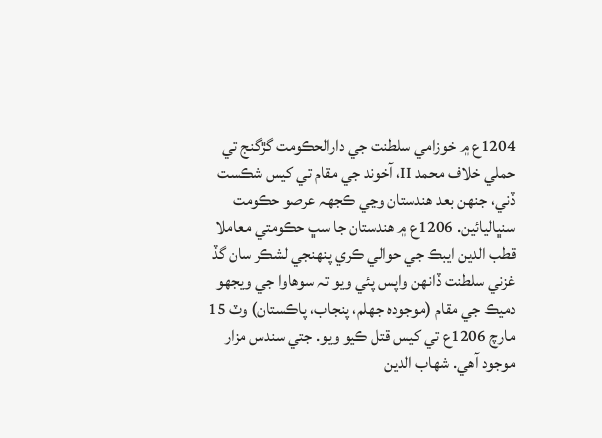1204ع ۾ خوزامي سلطنت جي دارالحڪومت گڙگنج تي حملي خلاف محمد II، آخوند جي مقام تي کيس شڪست ڏني، جنهن بعد هندستان وڃي ڪجهہ عرصو حڪومت سنڀاليائين. 1206ع ۾ هندستان جا سڀ حڪومتي معاملا قطب الدين ايبڪ جي حوالي ڪري پنھنجي لشڪر سان گڏ غزني سلطنت ڏانهن واپس پئي ويو تہ سوهاوا جي ويجهو دميڪ جي مقام (موجودہ جهلم، پنجاب، پاڪستان) وٽ 15 مارچ 1206ع تي کيس قتل ڪيو ويو. جتي سندس مزار موجود آهي. شھاب الدين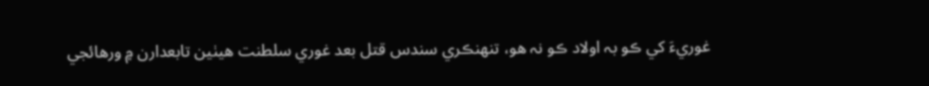غوريءَ کي ڪو بہ اولاد ڪو نہ هو، تنهنڪري سندس قتل بعد غوري سلطنت هيٺين تابعدارن ۾ ورهائجي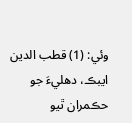وئي: (1) قطب الدين ايبڪ، دهليءَ جو حڪمران ٿيو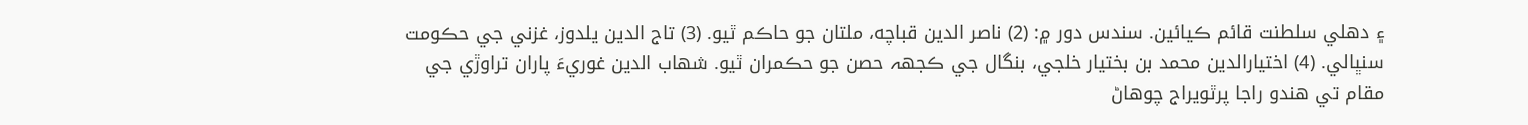۽ دهلي سلطنت قائم ڪيائين. سندس دور ۾: (2) ناصر الدين قباچه، ملتان جو حاڪم ٿيو. (3) تاج الدين يلدوز، غزني جي حڪومت سنڀالي. (4) اختيارالدين محمد بن بختيار خلجي، بنگال جي ڪجهہ حصن جو حڪمران ٿيو. شھاب الدين غوريءَ پاران تراوڙي جي مقام تي هندو راجا پرٿويراج چوهاڻ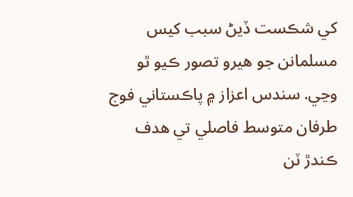کي شڪست ڏيڻ سبب کيس مسلمانن جو هيرو تصور ڪيو ٿو وڃي. سندس اعزاز ۾ پاڪستاني فوج طرفان متوسط فاصلي تي هدف ڪندڙ ٽن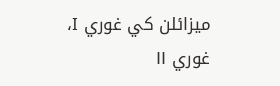ميزائلن کي غوري I، غوري II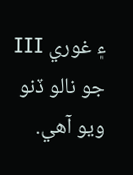۽ غوري III جو نالو ڏنو ويو آهي.